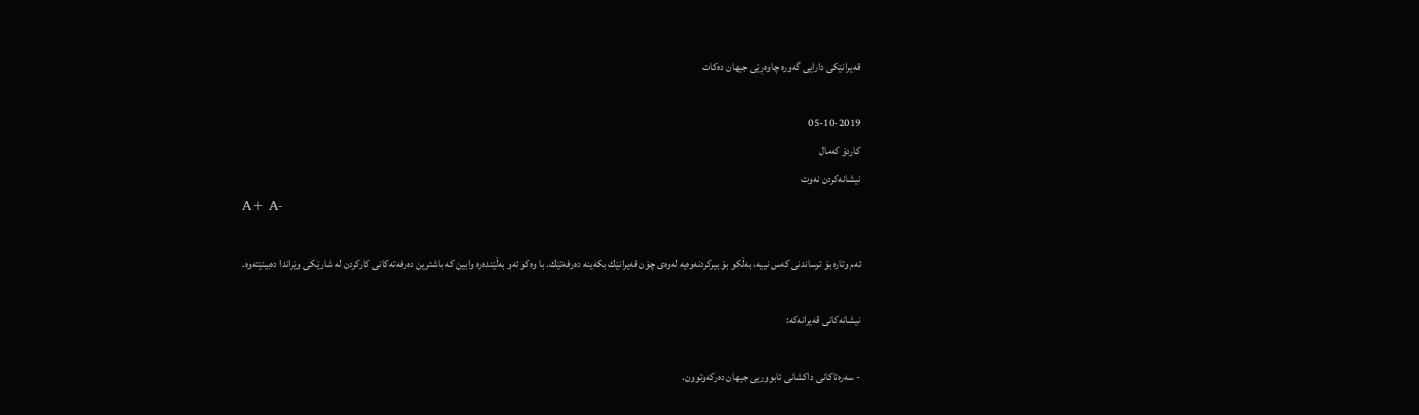قه‌یرانێكی دارایى گه‌وره‌ چاوه‌ڕێى جیهان ده‌كات

05-10-2019
کاردۆ کەمال
نیشانەکردن نەوت
A+ A-

ئه‌م وتاره‌ بۆ ترساندنی كه‌س نییه‌، به‌ڵكو بۆ بیركردنه‌وه‌یه‌ له‌وه‌ی چۆن قه‌یرانێك بكه‌ینه‌ ده‌رفه‌تێك. با وه‌كو ئه‌و به‌ڵێنده‌ره‌ وابین كه‌ باشترین ده‌رفه‌ته‌كانی كاركردن له‌ شارێكی وێراندا ده‌بینێته‌وه‌.

نیشانه‌كانی قه‌یرانه‌كه‌:

- سه‌ره‌تاكانی داكشانی ئابووریی جیهان ده‌ركه‌وتوون.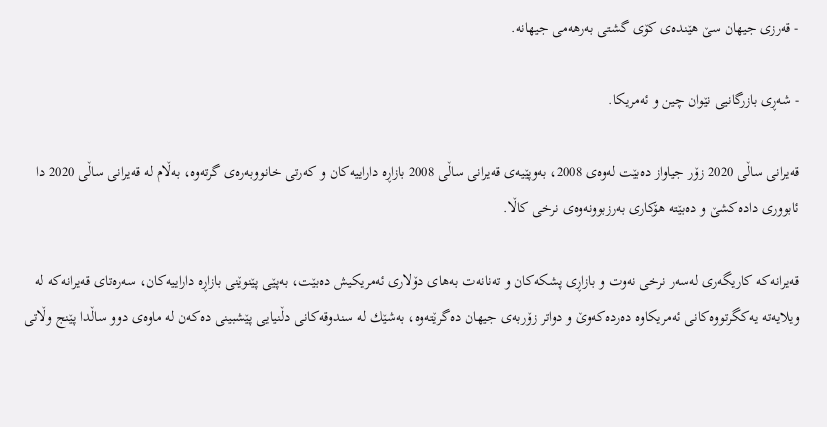- قه‌رزی جیهان سێ هێنده‌ی كۆی گشتی به‌رهه‌می جیهانه‌.

- شه‌ڕی بازرگانیی نێوان چین و ئه‌مریكا.

قه‌یرانی ساڵی 2020 زۆر جیاواز ده‌بێت له‌وه‌ى 2008، به‌وپێیه‌ی قه‌یرانی ساڵی 2008 بازاڕه‌ داراییه‌كان و كه‌رتی خانووبه‌ره‌ی گرته‌وه‌، به‌ڵام له‌ قه‌یرانی ساڵی 2020 دا ئابووری داده‌كشێ و ده‌بێته‌ هۆكاری به‌رزبوونه‌وه‌ی نرخی كاڵا.

قه‌یرانه‌كه‌ كاریگه‌ری له‌سه‌ر نرخی نه‌وت و بازاڕی پشكه‌كان و ته‌نانه‌ت به‌های دۆلاری ئه‌مریكیش ده‌بێت، به‌پێی پێنوێنی بازاڕه‌ داراییه‌كان، سه‌ره‌تای قه‌یرانه‌كه‌ له‌ ویلایه‌ته‌ یه‌كگرتووه‌كانی ئه‌مریكاوه‌ ده‌رده‌كه‌وێ و دواتر زۆربه‌ى جیهان ده‌گرێته‌وه‌، به‌شێك له‌ سندوقه‌كانی دڵنیایی پێشبینی ده‌كه‌ن له‌ ماوه‌ی دوو ساڵدا پێنج وڵاتی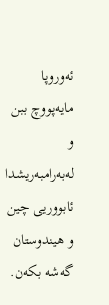ئه‌وروپا مایه‌پووچ ببن و له‌به‌رامبه‌ریشدا ئابووریی چین و هیندوستان گه‌شه‌ بكه‌ن.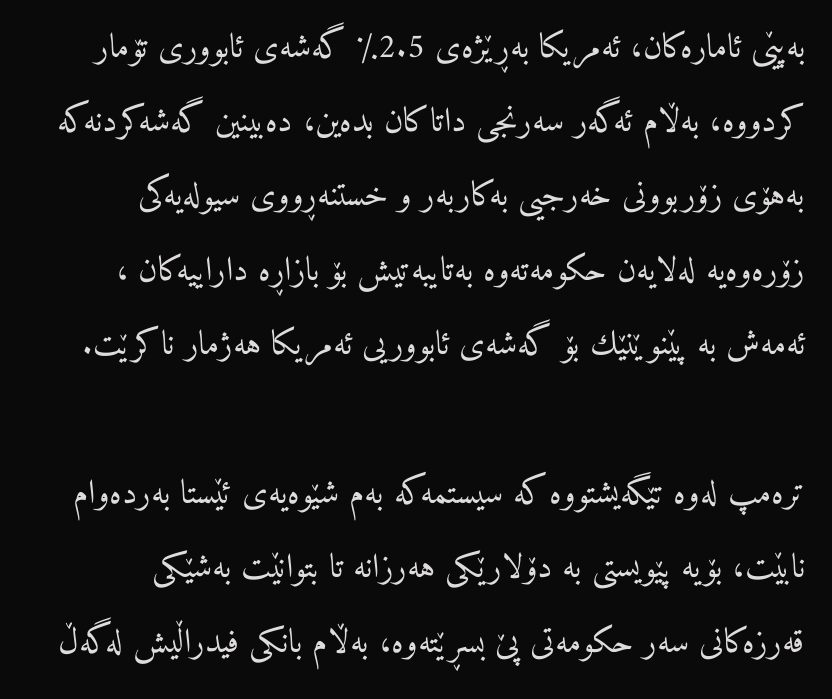به‌پێی ئاماره‌كان، ئه‌مریكا به‌ڕێژه‌ی 2.5٪ گه‌شه‌ی ئابووری تۆمار كردووه‌، به‌ڵام ئه‌گه‌ر سه‌رنجی داتاكان بده‌ین، ده‌بینین گه‌شه‌كردنه‌كه‌ به‌هۆی زۆربوونی خه‌رجیی به‌كاربه‌ر و خستنه‌ڕووی سیوله‌یه‌كی زۆره‌وه‌یه‌ له‌لایه‌ن حكومه‌ته‌وه‌ به‌تایبه‌تیش بۆ بازاڕه‌ داراییه‌كان ، ئه‌مه‌ش به‌ پێنوێنێك بۆ گه‌شه‌ی ئابووریی ئه‌مریكا هه‌ژمار ناكرێت.

تره‌مپ له‌وه‌ تێگه‌یشتووه‌ كه‌ سیستمه‌كه‌ به‌م شێوه‌یه‌ی ئێستا به‌رده‌وام نابێت، بۆیه‌ پێویستی به‌ دۆلارێكی هه‌رزانه‌ تا بتوانێت به‌شێكی قه‌رزه‌كانی سه‌ر حكومه‌تی پێ بسڕێته‌وه‌، به‌ڵام بانكی فیدراڵیش له‌گه‌ڵ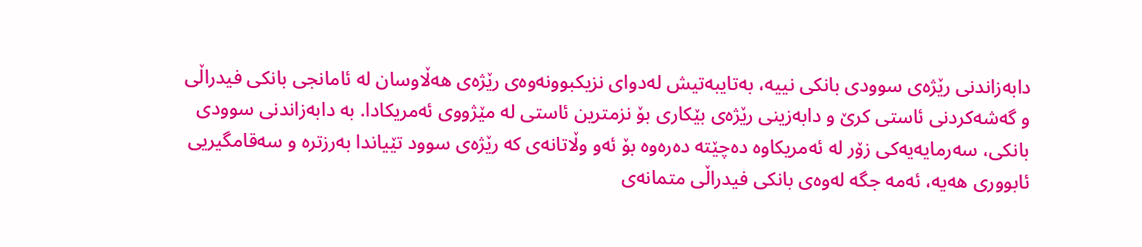دابه‌زاندنی رێژه‌ی سوودی بانكی نییه‌، به‌تایبه‌تیش له‌دوای نزیكبوونه‌وه‌ی رێژه‌ی هه‌ڵاوسان له‌ ئامانجی بانكی فیدراڵی و گه‌شه‌كردنی ئاستی كرێ و دابه‌زینی رێژه‌ی بێكاری بۆ نزمترین ئاستی له‌ مێژووی ئه‌مریكادا. به‌ دابه‌زاندنی سوودی بانكی، سه‌رمایه‌یه‌كی زۆر له‌ ئه‌مریكاوه‌ ده‌چێته‌ ده‌ره‌وه‌ بۆ ئه‌و وڵاتانه‌ی كه‌ رێژه‌ی سوود تێیاندا به‌رزتره‌ و سه‌قامگیریی ئابووری هه‌یه‌، ئه‌مه‌ جگه‌ له‌وه‌ی بانكی فیدراڵی متمانه‌ی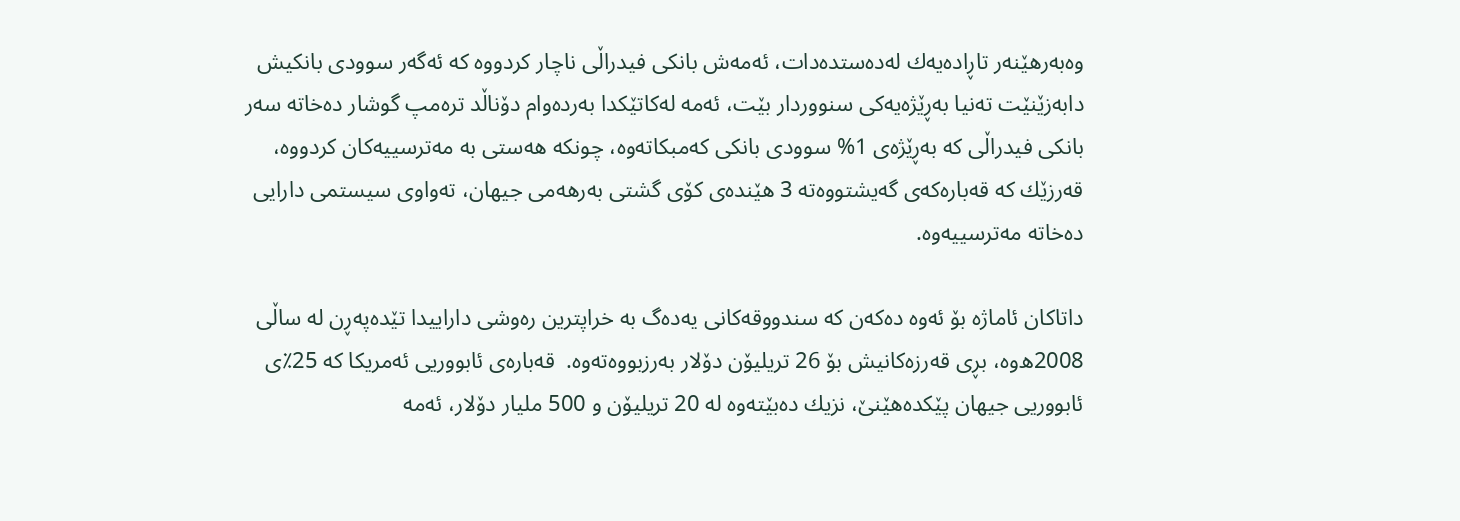وه‌به‌رهێنه‌ر تاڕاده‌یه‌ك له‌ده‌ستده‌دات، ئه‌مه‌ش بانكی فیدراڵی ناچار كردووه‌ كه‌ ئه‌گه‌ر سوودی بانكیش دابه‌زێنێت ته‌نیا به‌ڕێژه‌یه‌كی سنووردار بێت، ئه‌مه‌ له‌كاتێكدا به‌رده‌وام دۆناڵد تره‌مپ گوشار ده‌خاته‌ سه‌ر بانكی فیدراڵی كه‌ به‌ڕێژه‌ی 1% سوودی بانكی كه‌مبكاته‌وه‌، چونكه‌ هه‌ستی به‌ مه‌ترسییه‌كان كردووه‌، قه‌رزێك كه‌ قه‌باره‌كه‌ی گه‌یشتووه‌ته‌ 3 هێنده‌ی كۆی گشتی به‌رهه‌می جیهان، ته‌واوی سیستمی دارایی ده‌خاته‌ مه‌ترسییه‌وه‌.

داتاكان ئاماژه‌ بۆ ئه‌وه‌ ده‌كه‌ن كه‌ سندووقه‌كانی یه‌ده‌گ به‌ خراپترین ره‌وشی داراییدا تێده‌په‌ڕن له‌ ساڵی 2008ه‌وه‌، بڕی قه‌رزه‌كانیش بۆ 26 تریلیۆن دۆلار به‌رزبووه‌ته‌وه‌.  قه‌باره‌ی ئابووریی ئه‌مریكا كه‌ 25٪ى ئابووریی جیهان پێكده‌هێنێ، نزیك ده‌بێته‌وه‌ له‌ 20 تریلیۆن و 500 ملیار دۆلار، ئه‌مه‌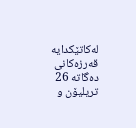له‌كاتێكدایه‌ قه‌رزه‌كانی ده‌گاته‌ 26 تریلیۆن و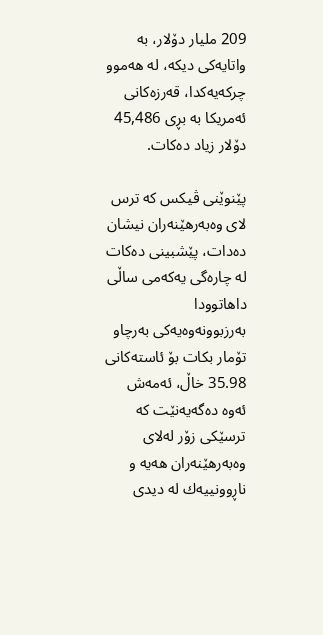209 ملیار دۆلار، به‌ واتایه‌كی دیكه‌، له‌ هه‌موو چركه‌یه‌كدا، قه‌رزه‌كانی ئه‌مریكا به‌ بڕی 45,486 دۆلار زیاد ده‌كات.

پێنوێنی ڤیكس كه‌ ترس لای وه‌به‌رهێنه‌ران نیشان ده‌دات، پێشبینی ده‌كات له‌ چاره‌گی یه‌كه‌می ساڵی داهاتوودا به‌رزبوونه‌وه‌یه‌كی به‌رچاو تۆمار بكات بۆ ئاسته‌كانی 35.98 خاڵ، ئه‌مه‌ش ئه‌وه‌ ده‌گه‌یه‌نێت كه‌ ترسێكی زۆر له‌لای وه‌به‌رهێنه‌ران هه‌یه‌ و ناڕوونییه‌ك له‌ دیدی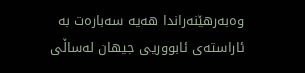وه‌به‌رهێنه‌راندا هه‌یه‌ سه‌باره‌ت به‌ ئاراسته‌ی ئابووریی جیهان له‌ساڵی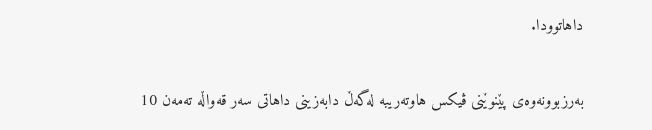داهاتوودا.

به‌رزبوونه‌وه‌ی پێنوێنی ڤیكس هاوته‌ریبه‌ له‌گه‌ڵ دابه‌زینی داهاتی سه‌ر قه‌واڵه‌ ته‌مه‌ن 10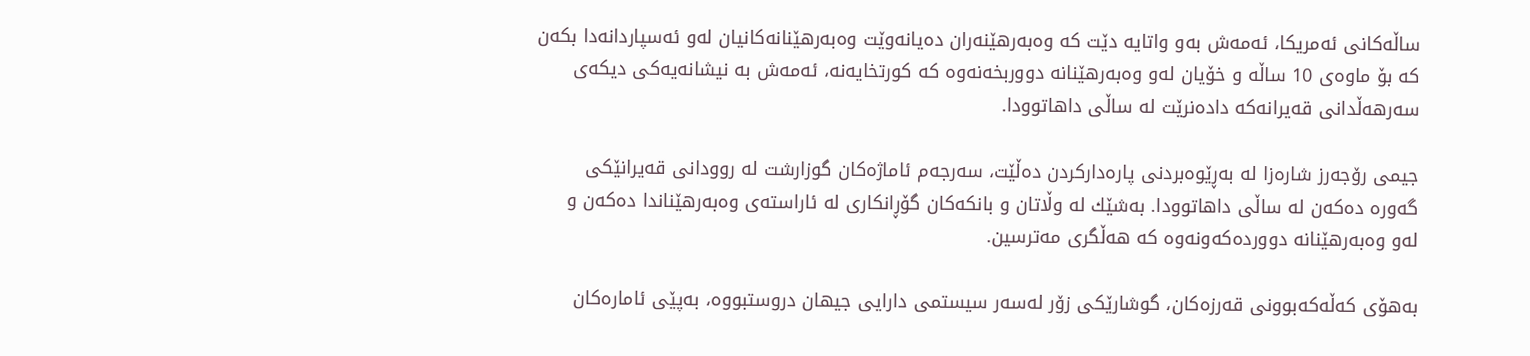ساڵه‌كانی ئه‌مریكا، ئه‌مه‌ش به‌و واتایه‌ دێت كه‌ وه‌به‌رهێنه‌ران ده‌یانه‌وێت وه‌به‌رهێنانه‌كانیان له‌و ئه‌سپاردانه‌دا بكه‌ن كه‌ بۆ ماوه‌ی 10 ساڵه‌ و خۆیان له‌و وه‌به‌رهێنانه‌ دووربخه‌نه‌وه‌ كه‌ كورتخایه‌نه‌، ئه‌مه‌ش به‌ نیشانه‌یه‌كی دیكه‌ی سه‌رهه‌ڵدانی قه‌یرانه‌كه‌ داده‌نرێت له‌ ساڵی داهاتوودا.

جیمی رۆجه‌رز شاره‌زا له‌ به‌ڕێوه‌بردنی پاره‌داركردن ده‌ڵێت، سه‌رجه‌م ئاماژه‌كان گوزارشت له‌ روودانی قه‌یرانێكی گه‌وره‌ ده‌كه‌ن له‌ ساڵی داهاتوودا. به‌شێك له‌ وڵاتان و بانكه‌كان گۆڕانكاری له‌ ئاراسته‌ی وه‌به‌رهێناندا ده‌كه‌ن و له‌و وه‌به‌رهێنانه‌ دوورده‌كه‌ونه‌وه‌ كه‌ هه‌ڵگری مه‌ترسین.

به‌هۆی كه‌ڵه‌كه‌بوونی قه‌رزه‌كان، گوشارێكی زۆر له‌سه‌ر سیستمی دارایی جیهان دروستبووه‌، به‌پێی ئاماره‌كان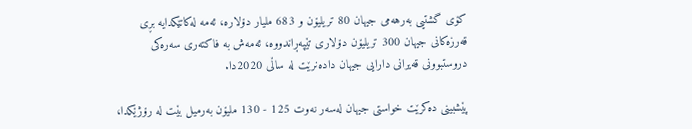كۆی گشتیی به‌رهه‌می جیهان 80 تریلیۆن و 683 ملیار دۆلاره‌، ئه‌مه‌ له‌كاتێكدایه‌ بڕی قه‌رزه‌كانی جیهان 300 تریلیۆن دۆلاری تێپه‌ڕاندووه‌، ئه‌مه‌ش به‌ فاكته‌ری سه‌ره‌كی دروستبوونی قه‌یرانی دارایی جیهان داده‌نرێت له‌ ساڵی 2020دا.

پێشبینی ده‌كرێت خواستی جیهان له‌سه‌ر نه‌وت 125 - 130 ملیۆن به‌رمیل بێت له‌ رۆژێكدا،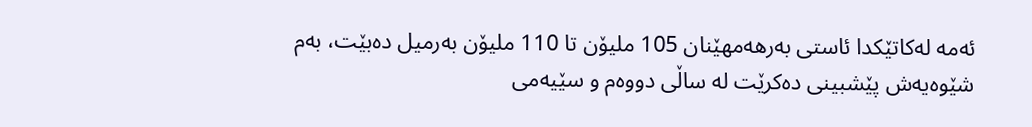ئه‌مه‌ له‌كاتێكدا ئاستی به‌رهه‌مهێنان 105 ملیۆن تا 110 ملیۆن به‌رمیل ده‌بێت، به‌م شێوه‌یه‌ش پێشبینی ده‌كرێت له‌ ساڵی دووه‌م و سێیه‌می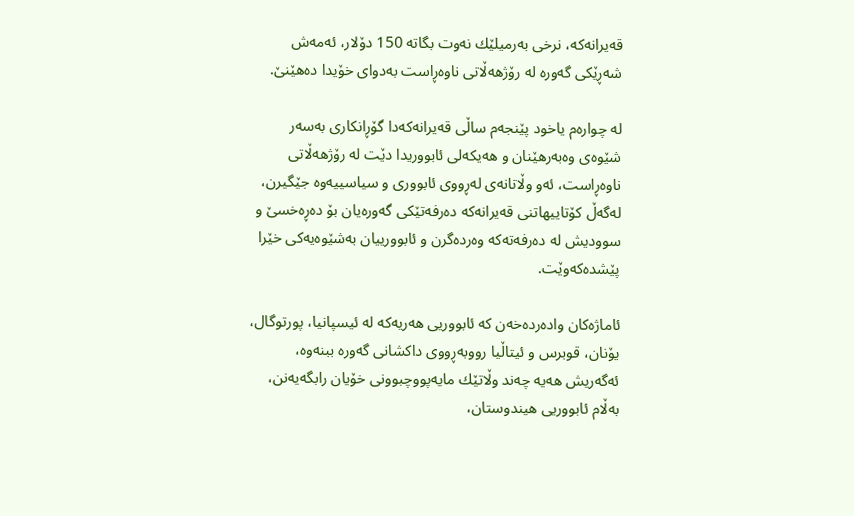قه‌یرانه‌كه‌، نرخی به‌رمیلێك نه‌وت بگاته‌ 150 دۆلار، ئه‌مه‌ش شه‌ڕێكی گه‌وره‌ له‌ رۆژهه‌ڵاتی ناوه‌ڕاست به‌دوای خۆیدا ده‌هێنێ.

له‌ چواره‌م یاخود پێنجه‌م ساڵی قه‌یرانه‌كه‌دا گۆڕانكاری به‌سه‌ر شێوه‌ی وه‌به‌رهێنان و هه‌یكه‌لى ئابووریدا دێت له‌ رۆژهه‌ڵاتی ناوه‌ڕاست، ئه‌و وڵاتانه‌ی له‌ڕووی ئابووری و سیاسییه‌وه‌ جێگیرن، له‌گه‌ڵ كۆتاییهاتنی قه‌یرانه‌كه‌ ده‌رفه‌تێكی گه‌وره‌یان بۆ ده‌ڕه‌خسێ و سوودیش له‌ ده‌رفه‌ته‌كه‌ وه‌رده‌گرن و ئابوورییان به‌شێوه‌یه‌كی خێرا پێشده‌كه‌وێت.

ئاماژه‌كان واده‌رده‌خه‌ن كه‌ ئابووریی هه‌ریه‌كه‌ له‌ ئیسپانیا، پورتوگال، یۆنان، قوبرس و ئیتاڵیا رووبه‌ڕووی داكشانی گه‌وره‌ ببنه‌وه‌، ئه‌گه‌ریش هه‌یه‌ چه‌ند وڵاتێك مایه‌پووچبوونی خۆیان رابگه‌یه‌نن، به‌ڵام ئابووریی هیندوستان،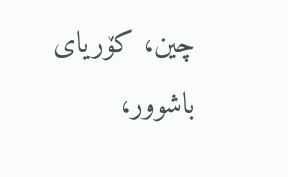چین، كۆریاى باشوور،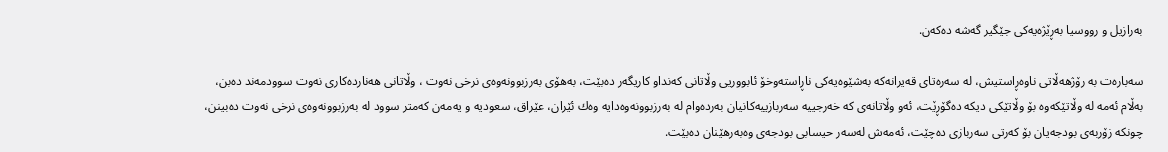به‌رازیل و رووسیا به‌ڕێژه‌یه‌كی جێگیر گه‌شه‌ ده‌كه‌ن.

سه‌باره‌ت به‌ رۆژهه‌ڵاتی ناوه‌ڕاستیش، له‌ سه‌ره‌تای قه‌یرانه‌كه‌ به‌شێوه‌یه‌كی ناڕاسته‌وخۆ ئابووریی وڵاتانی كه‌نداو كاریگه‌ر ده‌بێت، به‌هۆی به‌رزبوونه‌وه‌ی نرخی نه‌وت ، وڵاتانی هه‌نارده‌كاری نه‌وت سوودمه‌ند ده‌بن، به‌ڵام ئه‌مه‌ له‌ وڵاتێكه‌وه‌ بۆ وڵاتێكی دیكه‌ ده‌گۆڕێت، ئه‌و وڵاتانه‌ی كه‌ خه‌رجییه‌ سه‌ربازییه‌كانیان به‌رده‌وام له‌ به‌رزبوونه‌وه‌دایه‌ وه‌ك ئێران، عێراق، سعودیه‌ و یه‌مه‌ن كه‌متر سوود له‌ به‌رزبوونه‌وه‌ی نرخی نه‌وت ده‌بینن، چونكه‌ زۆربه‌ی بودجه‌یان بۆ كه‌رتی سه‌ربازی ده‌چێت، ئه‌مه‌ش له‌سه‌ر حیسابی بودجه‌ی وه‌به‌رهێنان ده‌بێت.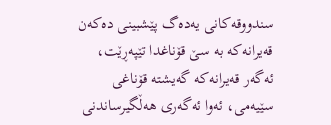سندووقه‌كانی یه‌ده‌گ پێشبینی ده‌كه‌ن قه‌یرانه‌كه‌ به‌ سێ قۆناغدا تێپه‌ڕێت، ئه‌گه‌ر قه‌یرانه‌كه‌ گه‌یشته‌ قۆناغی سێیه‌می، ئه‌وا ئه‌گه‌ری هه‌ڵگیرساندنی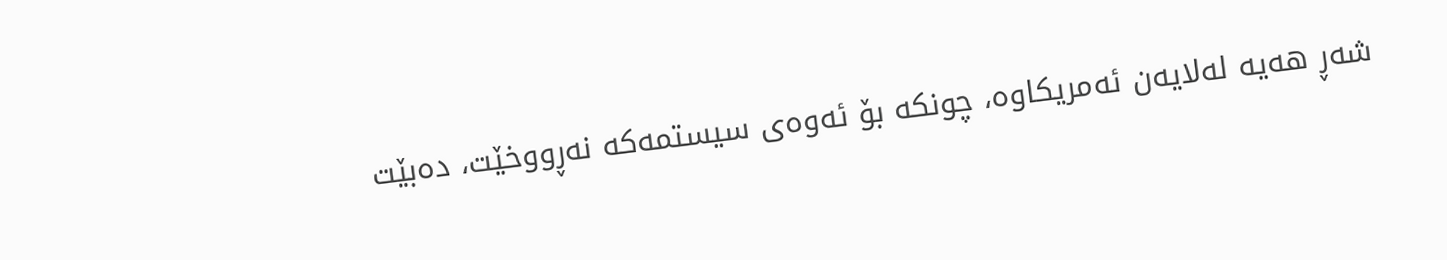شه‌ڕ هه‌یه‌ له‌لایه‌ن ئه‌مریكاوه‌، چونكه‌ بۆ ئه‌وه‌ی سیستمه‌كه‌ نه‌ڕووخێت، ده‌بێت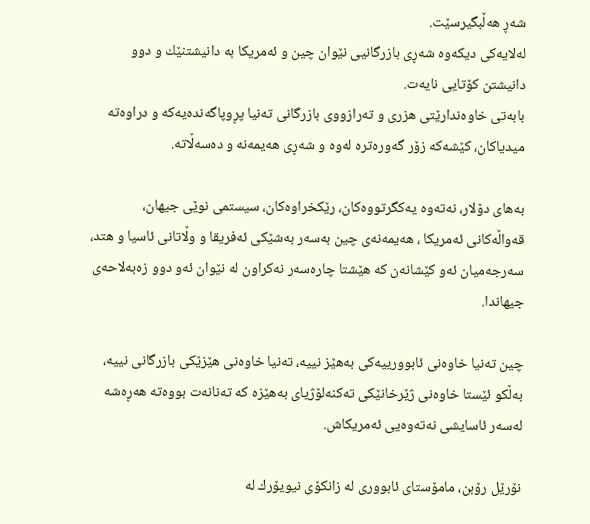شه‌ڕ هه‌ڵبگیرسێت.
له‌لایه‌كی دیكه‌وه‌ شه‌ڕی بازرگانیی نێوان چین و ئه‌مریكا به‌ دانیشتنێك و دوو دانیشتن كۆتایی نایه‌ت.
بابه‌تی خاوه‌ندارێتی هزری و ته‌رازووی بازرگانی ته‌نیا پڕوپاگه‌نده‌یه‌كه‌ و دراوه‌ته‌ میدیاكان، كێشه‌كه‌ زۆر گه‌وره‌تره‌ له‌وه‌ و شه‌ڕی هه‌یمه‌نه‌ و ده‌سه‌ڵاته‌.

به‌های دۆلار، نه‌ته‌وه‌ یه‌كگرتووه‌كان، رێكخراوه‌كان، سیستمی نوێی جیهان، قه‌واڵه‌كانی ئه‌مریكا ، هه‌یمه‌نه‌ی چین به‌سه‌ر به‌شێكی ئه‌فریقا و وڵاتانی ئاسیا و هتد، سه‌رجه‌میان ئه‌و كێشانه‌ن كه‌ هێشتا چاره‌سه‌ر نه‌كراون له‌ نێوان ئه‌و دوو زه‌به‌لاحه‌ی جیهاندا.

چین ته‌نیا خاوه‌نی ئابوورییه‌كی به‌هێز نییه‌، ته‌نیا خاوه‌نی هێزێكی بازرگانی نییه‌، به‌ڵكو ئێستا خاوه‌نی ژێرخانێكی ته‌كنه‌لۆژیای به‌هێزه‌ كه‌ ته‌نانه‌ت بووه‌ته‌ هه‌ڕه‌شه‌ له‌سه‌ر ئاسایشی نه‌ته‌وه‌یی ئه‌مریكاش.

نۆرێل رۆبن، مامۆستای ئابووری له‌ زانكۆی نیویۆرك له‌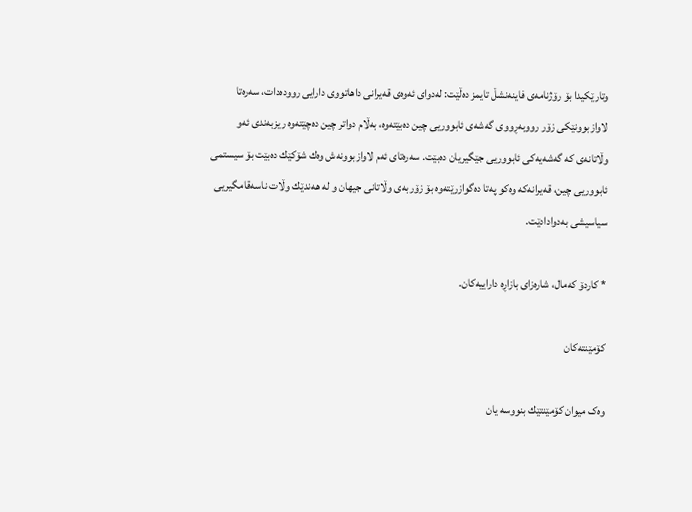وتارێكیدا بۆ رۆژنامه‌ی فاینه‌نشڵ تایمز ده‌ڵێت: له‌دوای ئه‌وه‌ی قه‌یرانی داهاتووی دارایی رووده‌دات، سه‌ره‌تا لاوازبوونێكی زۆر رووبه‌ڕووی گه‌شه‌ی ئابووریی چین ده‌بێته‌وه‌، به‌ڵام دواتر چین ده‌چێته‌وه‌ ریزبه‌ندی ئه‌و وڵاتانه‌ی كه‌ گه‌شه‌یه‌كی ئابووریی جێگیریان ده‌بێت. سه‌ره‌تای ئه‌م لاوازبوونه‌ش وه‌ك شۆكێك ده‌بێت بۆ سیستمی ئابووریی چین، قه‌یرانه‌كه‌ وه‌كو په‌تا ده‌گوازرێته‌وه‌ بۆ زۆربه‌ی وڵاتانی جیهان و له‌ هه‌ندێك وڵات ناسه‌قامگیریی سیاسیشی به‌دوادادێت.

* كاردۆ كه‌مال، شاره‌زای بازاڕه‌ داراییه‌كان.

کۆمێنتەکان

وەک میوان کۆمێنتێك بنووسە یان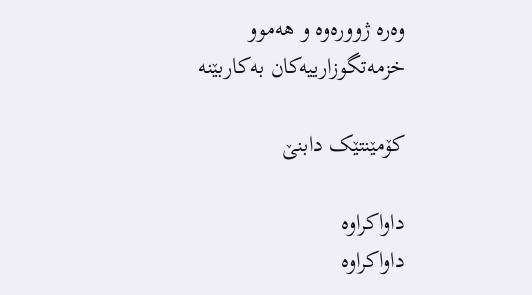وەرە ژوورەوە و هه‌موو خزمەتگوزارییەکان به‌كاربێنه‌

کۆمێنتێک دابنێ

داواکراوە
داواکراوە